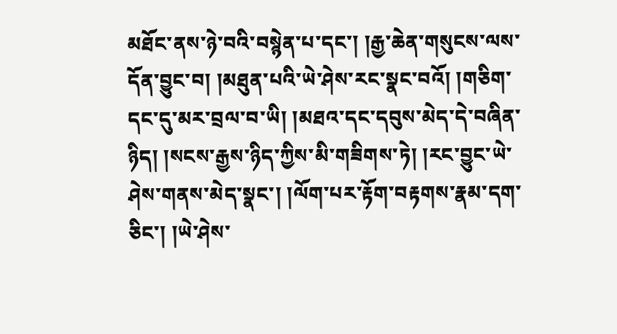མཐོང་ནས་ཉེ་བའི་བསྙེན་པ་དང་། །རྒྱ་ཆེན་གསུངས་ལས་དོན་བྱུང་བ། །མཐུན་པའི་ཡེ་ཤེས་རང་སྣང་བའོ། །གཅིག་དང་དུ་མར་བྲལ་བ་ཡི། །མཐའ་དང་དབུས་མེད་དེ་བཞིན་ཉིད། །སངས་རྒྱས་ཉིད་ཀྱིས་མི་གཟིགས་ཏེ། །རང་བྱུང་ཡེ་ཤེས་གནས་མེད་སྣང་། །ལོག་པར་རྟོག་བརྟགས་རྣམ་དག་ཅིང་། །ཡེ་ཤེས་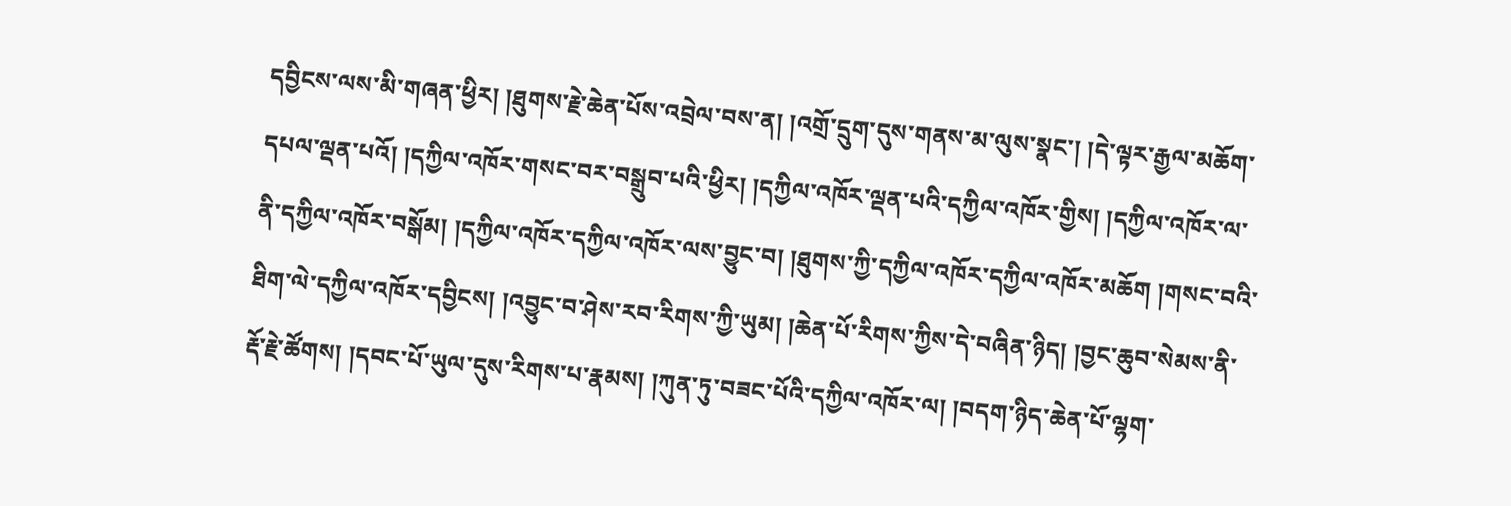དབྱིངས་ལས་མི་གཞན་ཕྱིར། །ཐུགས་རྗེ་ཆེན་པོས་འབྲེལ་བས་ན། །འགྲོ་དྲུག་དུས་གནས་མ་ལུས་སྣང་། །དེ་ལྟར་རྒྱལ་མཆོག་དཔལ་ལྡན་པའོ། །དཀྱིལ་འཁོར་གསང་བར་བསྒྲུབ་པའི་ཕྱིར། །དཀྱིལ་འཁོར་ལྡན་པའི་དཀྱིལ་འཁོར་གྱིས། །དཀྱིལ་འཁོར་ལ་ནི་དཀྱིལ་འཁོར་བསྒོམ། །དཀྱིལ་འཁོར་དཀྱིལ་འཁོར་ལས་བྱུང་བ། །ཐུགས་ཀྱི་དཀྱིལ་འཁོར་དཀྱིལ་འཁོར་མཆོག །གསང་བའི་ཐིག་ལེ་དཀྱིལ་འཁོར་དབྱིངས། །འབྱུང་བ་ཤེས་རབ་རིགས་ཀྱི་ཡུམ། །ཆེན་པོ་རིགས་ཀྱིས་དེ་བཞིན་ཉིད། །བྱང་ཆུབ་སེམས་ནི་རྡོ་རྗེ་ཚོགས། །དབང་པོ་ཡུལ་དུས་རིགས་པ་རྣམས། །ཀུན་ཏུ་བཟང་པོའི་དཀྱིལ་འཁོར་ལ། །བདག་ཉིད་ཆེན་པོ་ལྷག་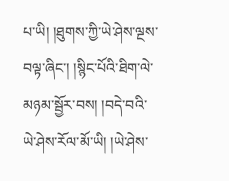པ་ཡི། །ཐུགས་ཀྱི་ཡེ་ཤེས་ལྔས་བལྟ་ཞིང་། །སྙིང་པོའི་ཐིག་ལེ་མཉམ་སྦྱོར་བས། །བདེ་བའི་ཡེ་ཤེས་རོལ་མོ་ཡི། །ཡེ་ཤེས་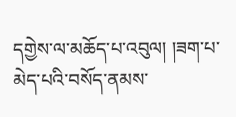དགྱེས་ལ་མཆོད་པ་འབུལ། །ཟག་པ་མེད་པའི་བསོད་ནམས་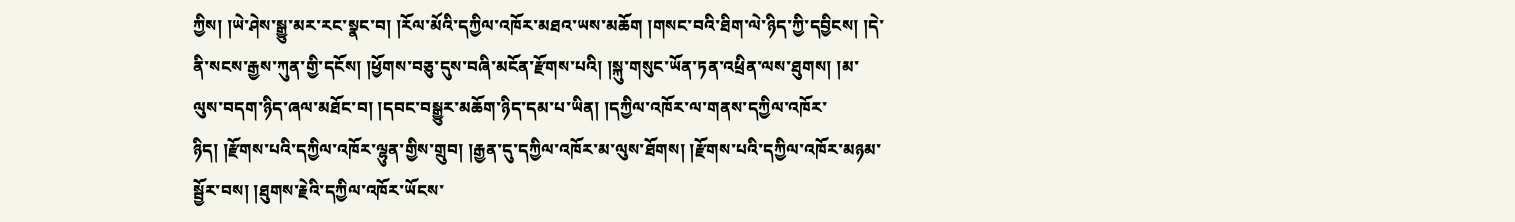ཀྱིས། །ཡེ་ཤེས་སྒྱུ་མར་རང་སྣང་བ། །རོལ་མོའི་དཀྱིལ་འཁོར་མཐའ་ཡས་མཆོག །གསང་བའི་ཐིག་ལེ་ཉིད་ཀྱི་དབྱིངས། །དེ་ནི་སངས་རྒྱས་ཀུན་གྱི་དངོས། །ཕྱོགས་བཅུ་དུས་བཞི་མངོན་རྫོགས་པའི། །སྐུ་གསུང་ཡོན་ཏན་འཕྲིན་ལས་ཐུགས། །མ་ལུས་བདག་ཉིད་ཞལ་མཐོང་བ། །དབང་བསྒྱུར་མཆོག་ཉིད་དམ་པ་ཡིན། །དཀྱིལ་འཁོར་ལ་གནས་དཀྱིལ་འཁོར་ཉིད། །རྫོགས་པའི་དཀྱིལ་འཁོར་ལྷུན་གྱིས་གྲུབ། །རྒྱན་དུ་དཀྱིལ་འཁོར་མ་ལུས་ཐོགས། །རྫོགས་པའི་དཀྱིལ་འཁོར་མཉམ་སྦྱོར་བས། །ཐུགས་རྗེའི་དཀྱིལ་འཁོར་ཡོངས་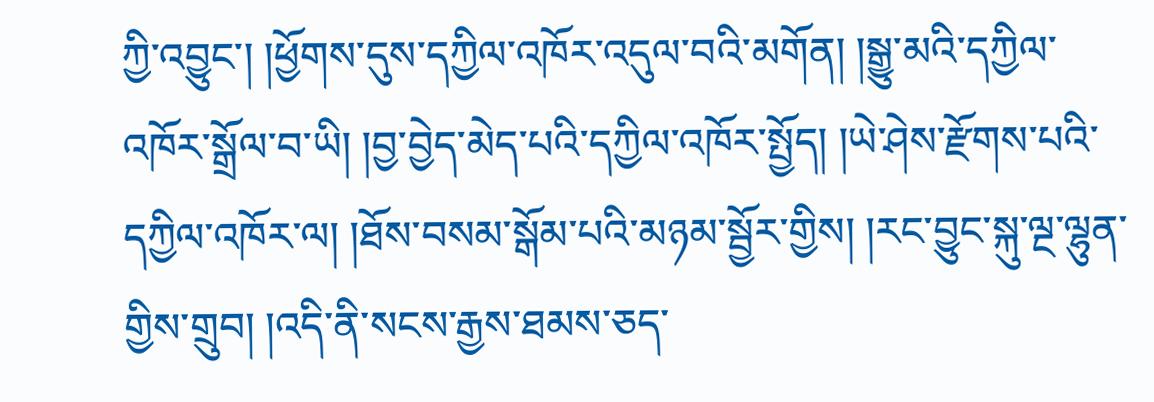ཀྱི་འབྱུང་། །ཕྱོགས་དུས་དཀྱིལ་འཁོར་འདུལ་བའི་མགོན། །སྒྱུ་མའི་དཀྱིལ་འཁོར་སྒྲོལ་བ་ཡི། །བྱ་བྱེད་མེད་པའི་དཀྱིལ་འཁོར་སྤྱོད། །ཡེ་ཤེས་རྫོགས་པའི་དཀྱིལ་འཁོར་ལ། །ཐོས་བསམ་སྒོམ་པའི་མཉམ་སྦྱོར་གྱིས། །རང་བྱུང་སྐུ་ལྔ་ལྷུན་གྱིས་གྲུབ། །འདི་ནི་སངས་རྒྱས་ཐམས་ཅད་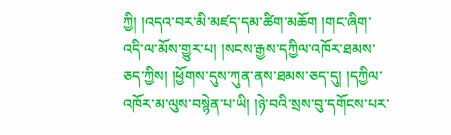ཀྱི། །འདའ་བར་མི་མཛད་དམ་ཚིག་མཆོག །གང་ཞིག་འདི་ལ་མོས་གྱུར་པ། །སངས་རྒྱས་དཀྱིལ་འཁོར་ཐམས་ཅད་ཀྱིས། །ཕྱོགས་དུས་ཀུན་ནས་ཐམས་ཅད་དུ། །དཀྱིལ་འཁོར་མ་ལུས་བསྙེན་པ་ཡི། །ཉེ་བའི་སྲས་བུ་དགོངས་པར་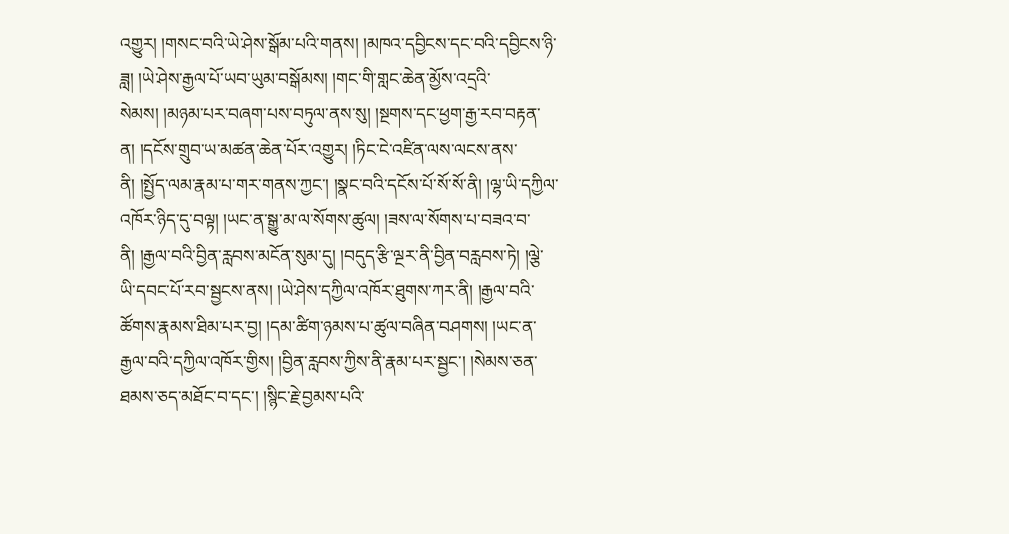འགྱུར། །གསང་བའི་ཡེ་ཤེས་སྒོམ་པའི་གནས། །མཁའ་དབྱིངས་དང་བའི་དབྱིངས་ཉི་ཟླ། །ཡེ་ཤེས་རྒྱལ་པོ་ཡབ་ཡུམ་བསྒོམས། །གང་གི་གླང་ཆེན་མྱོས་འདྲའི་སེམས། །མཉམ་པར་བཞག་པས་བཏུལ་ནས་སུ། །སྔགས་དང་ཕྱག་རྒྱ་རབ་བརྟན་ན། །དངོས་གྲུབ་ཡ་མཚན་ཆེན་པོར་འགྱུར། །ཏིང་ངེ་འཛིན་ལས་ལངས་ནས་ནི། །སྤྱོད་ལམ་རྣམ་པ་གར་གནས་ཀྱང་། །སྣང་བའི་དངོས་པོ་སོ་སོ་ནི། །ལྷ་ཡི་དཀྱིལ་འཁོར་ཉིད་དུ་བལྟ། །ཡང་ན་སྒྱུ་མ་ལ་སོགས་ཚུལ། །ཟས་ལ་སོགས་པ་བཟའ་བ་ནི། །རྒྱལ་བའི་བྱིན་རླབས་མངོན་སུམ་དུ། །བདུད་རྩི་ལྔར་ནི་བྱིན་བརླབས་ཏེ། །ལྕེ་ཡི་དབང་པོ་རབ་སྦྱངས་ནས། །ཡེ་ཤེས་དཀྱིལ་འཁོར་ཐུགས་ཀར་ནི། །རྒྱལ་བའི་ཚོགས་རྣམས་ཐིམ་པར་བྱ། །དམ་ཚིག་ཉམས་པ་ཚུལ་བཞིན་བཤགས། །ཡང་ན་རྒྱལ་བའི་དཀྱིལ་འཁོར་གྱིས། །བྱིན་རླབས་ཀྱིས་ནི་རྣམ་པར་སྦྱང་། །སེམས་ཅན་ཐམས་ཅད་མཐོང་བ་དང་། །སྙིང་རྗེ་བྱམས་པའི་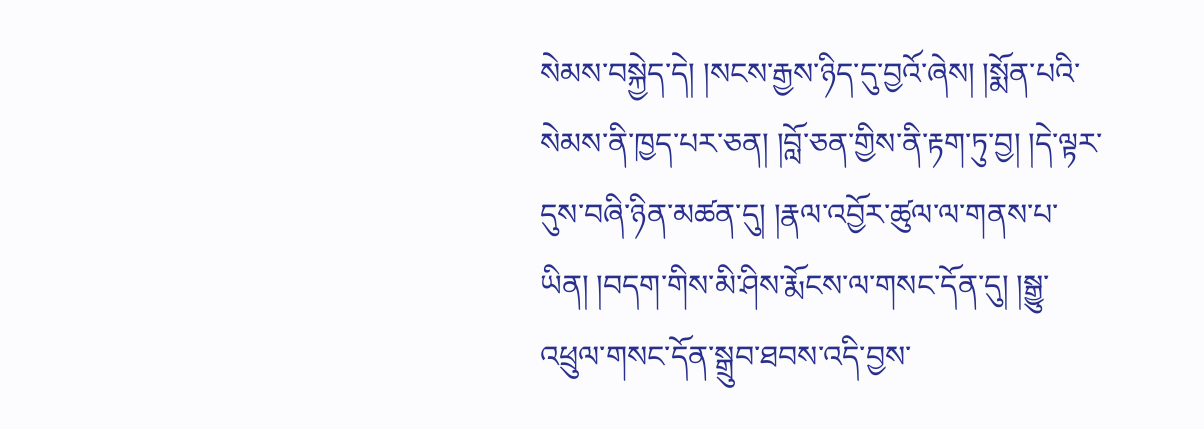སེམས་བསྐྱེད་དེ། །སངས་རྒྱས་ཉིད་དུ་བྱའོ་ཞེས། །སྨོན་པའི་སེམས་ནི་ཁྱད་པར་ཅན། །བློ་ཅན་གྱིས་ནི་རྟག་ཏུ་བྱ། །དེ་ལྟར་དུས་བཞི་ཉིན་མཚན་དུ། །རྣལ་འབྱོར་ཚུལ་ལ་གནས་པ་ཡིན། །བདག་གིས་མི་ཤིས་རྨོངས་ལ་གསང་དོན་དུ། །སྒྱུ་འཕྲུལ་གསང་དོན་སྒྲུབ་ཐབས་འདི་བྱས་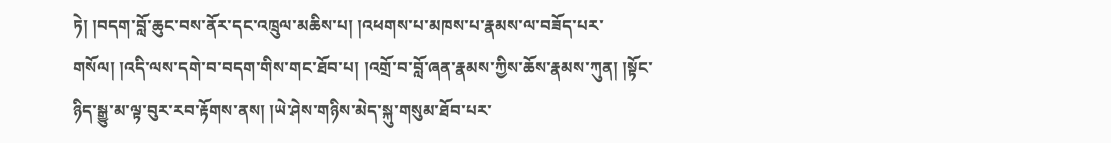ཏེ། །བདག་བློ་ཆུང་བས་ནོར་དང་འཁྲུལ་མཆིས་པ། །འཕགས་པ་མཁས་པ་རྣམས་ལ་བཟོད་པར་གསོལ། །འདི་ལས་དགེ་བ་བདག་གིས་གང་ཐོབ་པ། །འགྲོ་བ་བློ་ཞན་རྣམས་ཀྱིས་ཆོས་རྣམས་ཀུན། །སྟོང་ཉིད་སྒྱུ་མ་ལྟ་བུར་རབ་རྟོགས་ནས། །ཡེ་ཤེས་གཉིས་མེད་སྐུ་གསུམ་ཐོབ་པར་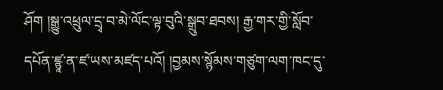ཤོག །སྒྱུ་འཕྲུལ་དྲྭ་བ་མེ་ལོང་ལྟ་བུའི་སྒྲུབ་ཐབས། རྒྱ་གར་གྱི་སློབ་དཔོན་ཛྙཱ་ན་ཛ་ཡས་མཛད་པའོ། །བྱམས་སྙོམས་གཙུག་ལག་ཁང་དུ་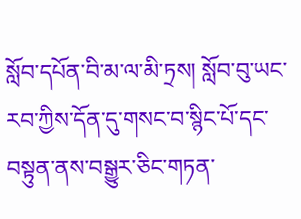སློབ་དཔོན་བི་མ་ལ་མི་ཏྲས། སློབ་བུ་ཡང་རབ་ཀྱིས་དོན་དུ་གསང་བ་སྙིང་པོ་དང་བསྟུན་ནས་བསྒྱུར་ཅིང་གཏན་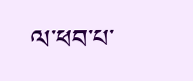ལ་ཕབ་པ་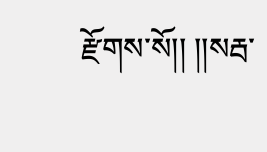རྫོགས་སོ།། །།སརྦ་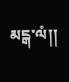མངྒ་ལཾ།།